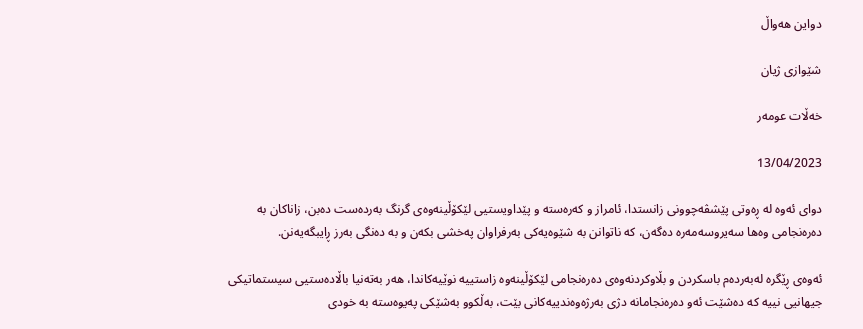دواین هەواڵ

شێوازى ژیان

خەڵات عومەر

13/04/2023

دوای ئه‌وه‌ له‌ ڕه‌وتى پێشڤه‌چوونى زانستدا، ئامراز و كه‌ره‌سته‌ و پێداویستیى لێكۆڵینه‌وه‌ى گرنگ به‌رده‌ست ده‌بن، زاناكان به‌ ده‌ره‌نجامى وه‌ها سه‌یروسه‌مه‌ره‌ ده‌گه‌ن، كه‌ ناتوانن به‌ شێوه‌یه‌كى به‌رفراوان په‌خشى بكه‌ن و به‌ ده‌نگى به‌رز ڕایبگه‌یەنن.

ئه‌وه‌ى ڕێگره‌ له‌به‌رده‌م باسكردن و بڵاوكردنه‌وه‌ى ده‌ره‌نجامى لێكۆڵینه‌وه‌ زاستییه‌ نوێیەكاندا، هه‌ر به‌ته‌نیا باڵاده‌ستیى سیستماتیكى جیهانیى نییه كه‌ ده‌شێت ئه‌و ده‌ره‌نجامانه‌ دژى به‌رژه‌وه‌ندییه‌كانى بێت، به‌ڵكوو به‌شێكى په‌یوه‌سته‌ به‌ خودى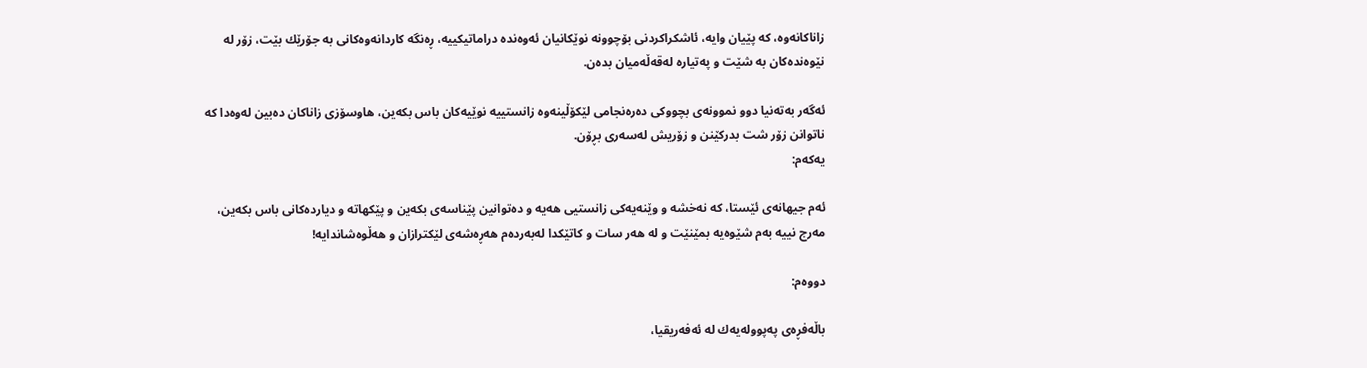زاناكانه‌وه،‌ كه‌ پێیان وایه‌، ئاشكراكردنى بۆچوونه‌ نوێكانیان ئه‌وه‌نده‌ دراماتیكییه‌، ڕه‌نگه‌ كاردانه‌وه‌كانى به جۆرێك بێت، زۆر له‌ نێوه‌نده‌كان به‌ شێت و په‌تیاره‌ له‌قه‌ڵه‌میان بده‌ن.

ئه‌گه‌ر به‌ته‌نیا دوو نموونه‌ى بچووكى ده‌ره‌نجامى لێكۆڵینه‌وه‌ زانستییه‌ نوێیەكان باس بكەین، هاوسۆزى زاناكان ده‌بین له‌وه‌دا كه‌ ناتوانن زۆر شت بدركێنن و زۆریش له‌سه‌رى بڕۆن.
یه‌كه‌م:

ئه‌م جیهانه‌ى ئێستا، كه‌ نه‌خشه‌ و وێنه‌یه‌كى زانستیى هه‌یه‌ و ده‌توانین پێناسه‌ى بكه‌ین و پێكهاته‌ و دیارده‌كانى باس بكه‌ین، مه‌رج نییه‌ به‌م شێوه‌یه‌ بمێنێت و له‌ هه‌ر سات و كاتێكدا له‌به‌رده‌م هه‌ڕه‌شه‌ى لێكترازان و هه‌ڵوه‌شاندایه‌!

دووه‌م:

باڵه‌فڕه‌ى په‌پووله‌یه‌ك له‌ ئەفه‌ریقیا،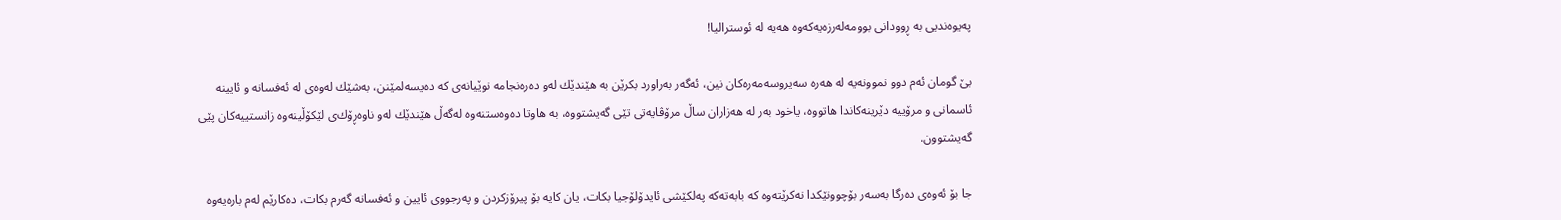په‌یوه‌ندیى به‌ ڕوودانى بوومه‌له‌رزه‌یه‌كه‌وه‌ هه‌یه‌ له‌ ئوسترالیا!

بێ گومان ئه‌م دوو نموونه‌یه‌ له‌ هه‌ره‌ سه‌یروسه‌مه‌ره‌كان نین، ئه‌گه‌ر به‌راورد بكرێن به‌ هێندێك له‌و ده‌ره‌نجامه‌ نوێیانه‌ى كه‌ ده‌یسه‌لمێنن، به‌شێك له‌وه‌ى له‌ ئه‌فسانه ‌و ئایینه‌ ئاسمانى و مرۆییه‌ دێرینه‌كاندا هاتووه‌، یاخود به‌ر له‌ هه‌زاران ساڵ مرۆڤایه‌تى تێى گه‌یشتووه‌، به ‌هاوتا ده‌وه‌ستنه‌وه‌ له‌گه‌ڵ هێندێك له‌و ناوه‌ڕۆك‌ى لێكۆڵینه‌وه‌ زانستییه‌كان پێى گه‌یشتوون‌.

جا بۆ ئه‌وه‌ى ده‌رگا به‌سه‌ر بۆچوونێكدا نه‌كرێته‌وه كە بابه‌ته‌كه‌ په‌لكێشى ئایدۆلۆجیا بكات، یان كایه‌ بۆ پیرۆزكردن و په‌رجووى ئایین و ئه‌فسانه‌ گه‌رم بكات، ده‌كارێم له‌م باره‌یه‌وه‌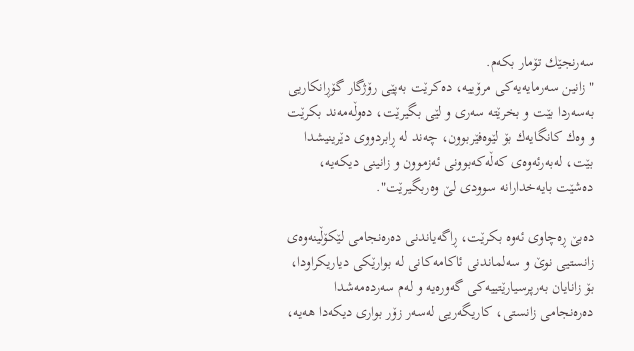سه‌رنجێك تۆمار بكه‌م.
"زانین سه‌رمایەیه‌كى مرۆییه‌، ده‌كرێت به‌پێى رۆژگار گۆڕانكاریى به‌سه‌ردا بێت و بخرێته ‌سه‌رى و لێى بگیرێت، ده‌وڵه‌مه‌ند بكرێت و وه‌ك كانگایه‌ك بۆ لێوه‌فێربوون، چه‌ند له ‌ڕابردووى دێرینیشدا بێت، له‌به‌رئه‌وه‌ى كه‌ڵه‌كه‌بوونى ئه‌زموون و زانینى دیكەیە‌، ده‌شێت بایه‌خدارانه‌ سوودى لێ وه‌ربگیرێت".

ده‌بێ ڕه‌چاوى ئه‌وه ‌بكرێت، ڕاگه‌یاندنى ده‌ره‌نجامى لێكۆڵینه‌وه‌ى زانستیی نوێ و سه‌لماندنى ئاكامه‌كانى له‌ بوارێكى دیاریكراودا، بۆ زانایان به‌رپرسیارێتییه‌كى گه‌وره‌یه‌ و له‌م سه‌رده‌مه‌شدا ده‌ره‌نجامى زانستى، كاریگه‌ریى له‌سه‌ر زۆر بوارى دیكەدا هه‌یه‌،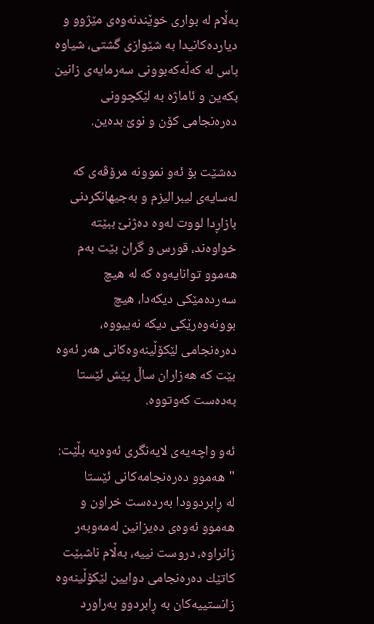به‌ڵام له‌ بوارى خوێندنه‌وه‌ى مێژوو و دیارده‌كانیدا به ‌شێوازى گشتى، شیاوه‌ باس له‌ كه‌ڵه‌كه‌بوونى سه‌رمایه‌ى زانین بكه‌ین و ئاماژه‌ به‌ لێكچوونى ده‌ره‌نجامى كۆن و نوێ بده‌ین.

ده‌شێت بۆ ئه‌و نموونه‌ مرۆڤه‌ى كه‌ له‌سایه‌ى لیبرالیزم و به‌جیهانكردنى بازاڕدا لووت له‌وه ‌ده‌ژنێ ببێته‌ خواوه‌ند، قورس و گران بێت به‌م هه‌موو توانایه‌وه كه‌ له‌ هیچ سه‌رده‌مێكى دیكەدا، هیچ بوونه‌وه‌رێكى دیكە نه‌یبووه‌، ده‌ره‌نجامى لێكۆڵینه‌وه‌كانى هه‌ر ئه‌وه‌ بێت كه‌ هه‌زاران ساڵ پێش ئێستا به‌ده‌ست كه‌وتووه‌.

ئه‌و واچه‌یه‌ى لایه‌نگرى ئه‌وه‌یه‌ بڵێت: "هه‌موو ده‌ره‌نجامه‌كانى ئێستا له ‌ڕابردوودا به‌رده‌ست خراون و هه‌موو ئه‌وه‌ى ده‌یزانین له‌مه‌وبه‌ر زانراوه‌، دروست نییه‌، به‌ڵام ناشبێت كاتێك ده‌ره‌نجامى دوایین لێكۆڵینه‌وه‌ زانستییه‌كان به ‌ڕابردوو به‌راورد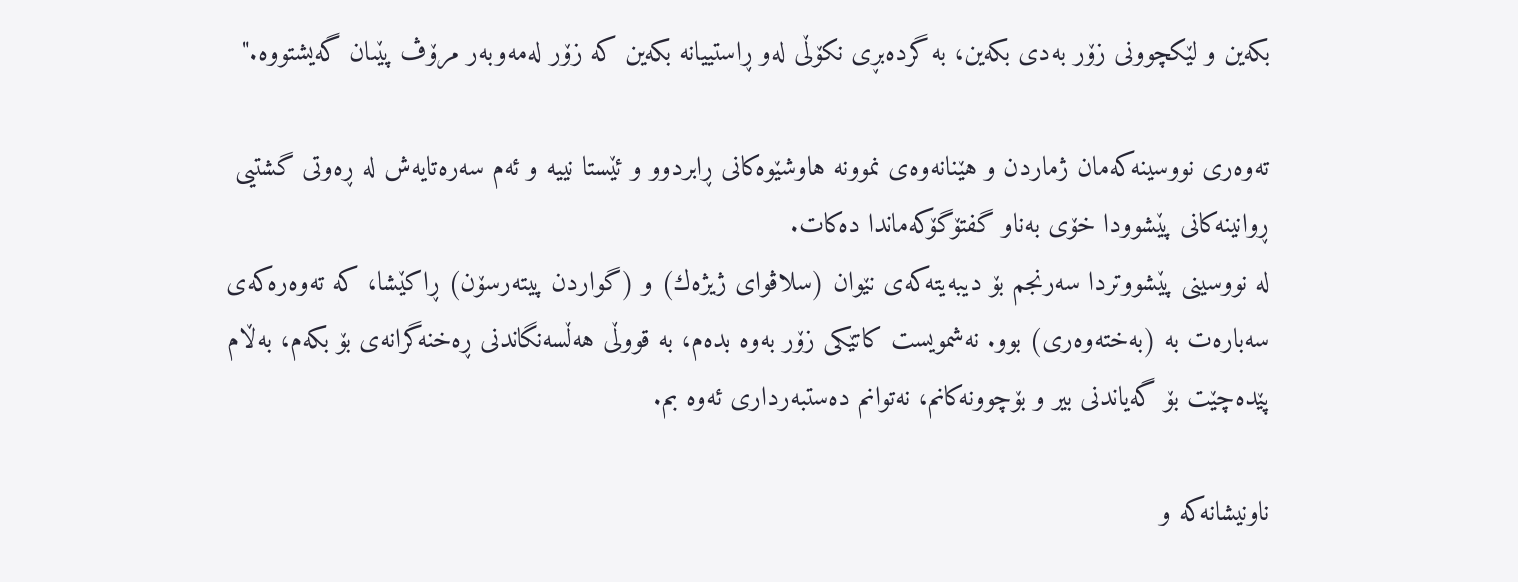بكه‌ین و لێكچوونى زۆر به‌دى بكه‌ین، به‌ گرده‌بڕى نكۆڵى له‌و ڕاستییانه‌ بكه‌ین كه‌ زۆر له‌مه‌وبه‌ر مرۆڤ پێىان گه‌یشتووه."

ته‌وه‌رى نووسینه‌كه‌مان ژماردن و هێنانه‌وه‌ى نموونه‌ هاوشێوه‌كانى ڕابردوو و ئێستا نییه‌ و ئه‌م سه‌ره‌تایه‌ش له ‌ڕه‌وتى گشتیى ڕوانینه‌كانى پێشوودا خۆى به‌ناو گفتۆگۆكه‌ماندا ده‌كات.
له‌ نووسینى پێشووتردا سه‌رنجم بۆ دیبه‌یته‌كه‌ى نێوان (سلاڤواى ژیژه‌ك) و (گواردن پیته‌رسۆن) ڕاكێشا، كه‌ ته‌وه‌ره‌كه‌ى سه‌باره‌ت به‌ (به‌خته‌وه‌رى) بوو. نه‌شمویست كاتێكى زۆر به‌وه‌ بده‌م، به‌ قووڵى هه‌ڵسه‌نگاندنى ڕه‌خنه‌گرانه‌ى بۆ بكه‌م، به‌ڵام پێده‌چێت بۆ گه‌یاندنى بیر و بۆچوونەكانم، نه‌توانم ده‌ستبه‌ردارى ئه‌وه‌ بم.

ناونیشانه‌كه‌ و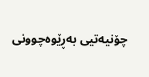چۆنیه‌تیى به‌ڕێوه‌چوونى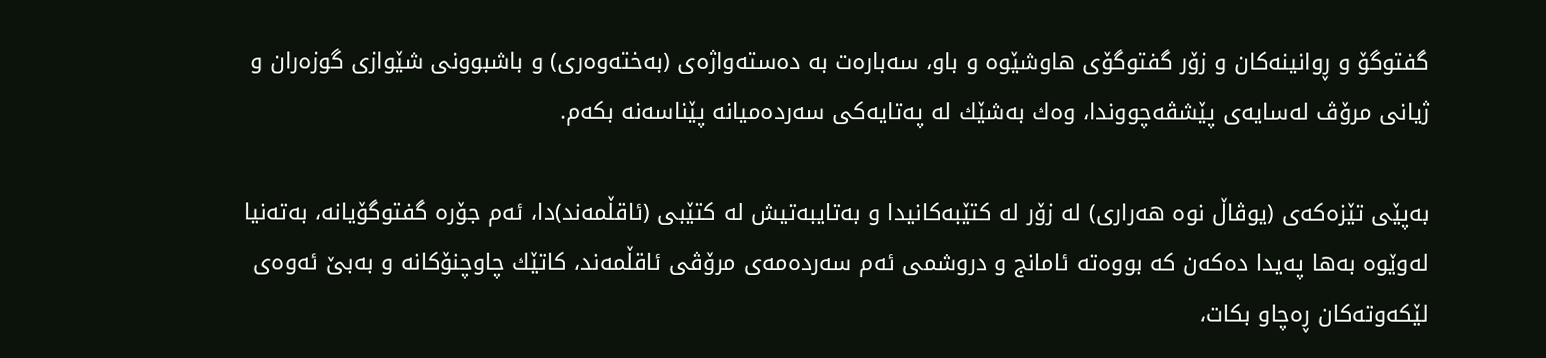گفتوگۆ و ڕوانینه‌كان و زۆر گفتوگۆى هاوشێوه‌ و باو، سه‌باره‌ت به‌ ده‌سته‌واژه‌ى (به‌خته‌وه‌رى) و باشبوونى شێوازى گوزه‌ران و ژیانى مرۆڤ له‌سایه‌ى پێشڤه‌چووندا، وه‌ك به‌شێك له‌ په‌تایه‌كى سه‌رده‌میانه‌ پێناسه‌نه‌ بكه‌م.

به‌پێى تێزه‌كه‌ى (یوڤاڵ نوه هه‌رارى) له‌ زۆر له‌ كتێبه‌كانیدا و به‌تایبه‌تیش له‌ كتێبى (ئاقڵمه‌ند)دا، ئه‌م جۆره‌ گفتوگۆیانه‌، به‌ته‌نیا له‌وێوه‌ به‌ها په‌یدا ده‌كەن كه‌ بووەته‌ ئامانج و دروشمى ئه‌م سه‌رده‌مه‌ى مرۆڤى ئاقڵمه‌ند، كاتێك چاوچنۆكانه‌ و به‌بێ ئه‌وه‌ى لێكه‌وته‌كان ڕه‌چاو بكات،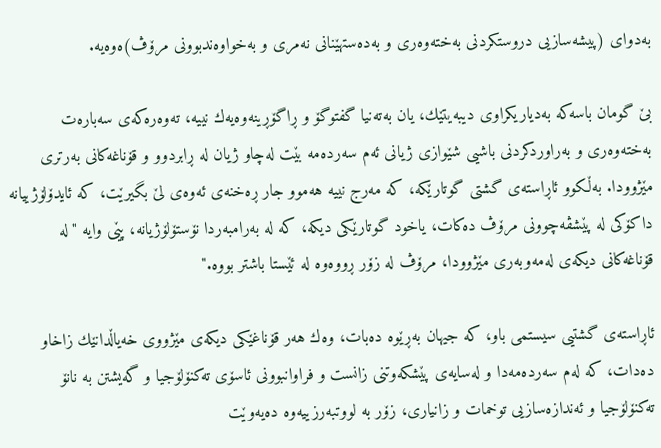به‌دواى (پیشه‌سازیى دروستكردنى به‌خته‌وه‌رى و به‌ده‌ستهێنانى نه‌مرى و به‌خواوه‌ندبوونى مرۆڤ)ه‌وه‌یه‌.

بێ گومان باسه‌كه‌ به‌دیاریكراوى دیبه‌یتێك، یان به‌ته‌نیا گفتوگۆ و ڕاگۆڕینه‌وه‌یه‌ك نییه‌، ته‌وه‌ره‌كه‌ى سه‌باره‌ت به‌خته‌وه‌رى و به‌راوردكردنى باشیى شێوازى ژیانى ئه‌م سه‌رده‌مه ‌بێت له‌چاو ژیان له ‌ڕابردوو و قۆناغه‌كانى به‌رترى مێژوودا. به‌ڵكوو ئاڕاسته‌ى گشتى گوتارێكه‌، كه‌ مه‌رج نییه‌ هه‌موو جار ڕه‌خنه‌ى ئه‌وه‌ى لێ بگیرێت، كه‌ ئایدۆلۆژییانه‌ داكۆكى له‌ پێشڤه‌چوونى مرۆڤ ده‌كات، یاخود گوتارێكى دیكە، كه‌ له ‌به‌رامبه‌ردا نۆستۆلۆژیانه‌، پێى وایه‌ "له‌ قۆناغه‌كانى دیكەى له‌مه‌وبه‌رى مێژوودا، مرۆڤ له‌ زۆر ڕووه‌وه‌ له‌ ئێستا باشتر بووه."

ئاڕاسته‌ى گشتیى سیستمى باو، كه‌ جیهان به‌ڕێوه‌ ده‌بات، وه‌ك هه‌ر قۆناغێكى دیكەى مێژووى خه‌یاڵدانێك زاخاو ده‌دات، كه‌ له‌م سه‌رده‌مه‌دا و له‌سایه‌ى پێشكه‌وتنى زانست و فراوانبوونى ئاسۆى ته‌كنۆلۆجیا و گه‌یشتن به ‌نانۆ ته‌كنۆلۆجیا و ئه‌ندازه‌سازیى توخمات و زانیارى، زۆر به ‌لووتبه‌رزییه‌وه‌ ده‌یه‌وێت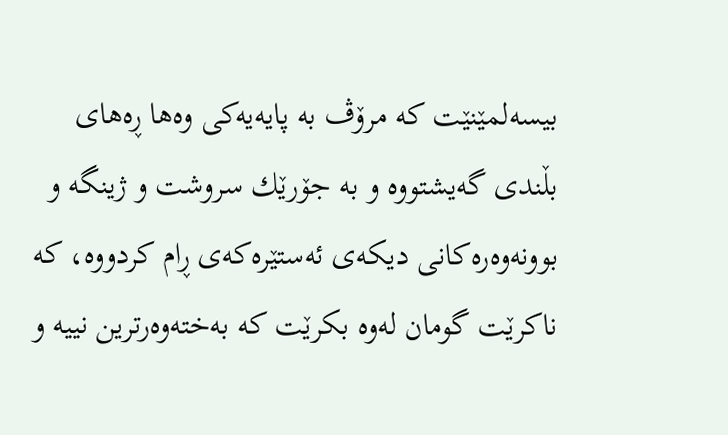بیسه‌لمێنێت كه‌ مرۆڤ به‌ پایەیە‌كى وه‌ها ڕه‌هاى بڵندى گه‌یشتووه‌ و به‌ جۆرێك سروشت و ژینگه‌ و بوونه‌وه‌ره‌كانى دیكەى ئه‌ستێره‌كه‌ى ڕام كردووه‌، كه‌ ناكرێت گومان له‌وه‌ بكرێت كه‌ به‌خته‌وه‌رترین نییه‌ و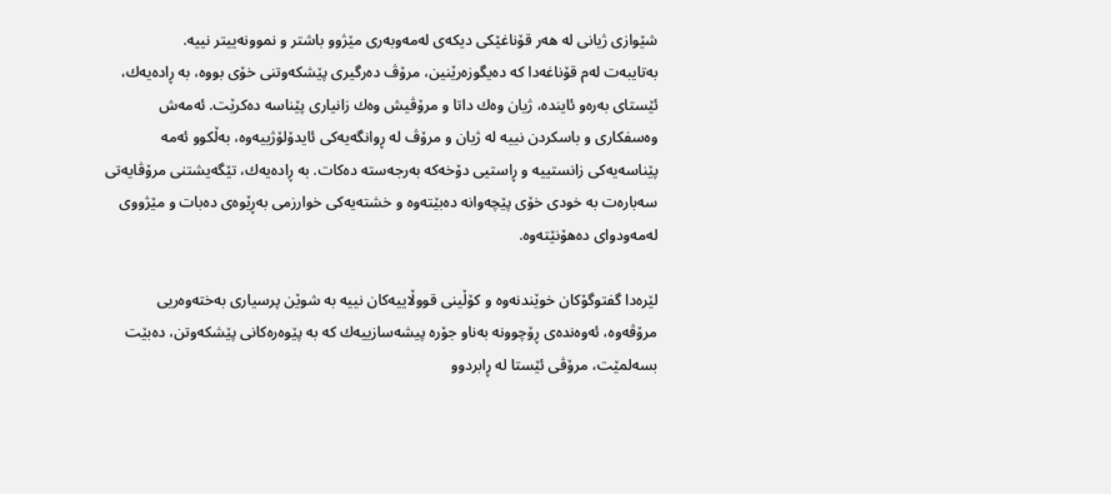شێوازى ژیانى له‌ هه‌ر قۆناغێكى دیكەى له‌مه‌وبه‌رى مێژوو باشتر و نموونه‌ییتر نییه‌.
به‌تایبه‌ت له‌م قۆناغه‌دا كه‌ ده‌یگوزه‌رێنین، مرۆڤ ده‌رگیرى پێشكه‌وتنى خۆى بووه‌، به ‌ڕاده‌یه‌ك، ئێستاى به‌ره‌و ئاینده‌، ژیان وه‌ك داتا و مرۆڤیش وه‌ك زانیارى پێناسه‌ ده‌كرێت. ئه‌مه‌ش وه‌سفكارى و باسكردن نییه‌ له‌ ژیان و مرۆڤ له‌ ڕوانگه‌یه‌كى ئایدۆلۆژییه‌وه‌، به‌ڵكوو ئه‌مە پێناسه‌یه‌كى زانستییه‌ و ڕاستیى دۆخه‌كه‌ به‌رجه‌سته‌ ده‌كات. به ‌ڕاده‌یه‌ك، تێگه‌یشتنى مرۆڤایه‌تى سه‌باره‌ت به‌ خودى خۆى پێچه‌وانه‌ ده‌بێته‌وه‌ و خشته‌یه‌كى خوارزمى به‌ڕێوه‌ى ده‌بات و مێژووى له‌مه‌ودواى ده‌هۆنێته‌وه‌.

لێره‌دا گفتوگۆكان خوێندنه‌وه‌ و كۆڵینى قووڵاییه‌كان نییه‌ به‌ شوێن پرسیارى به‌خته‌وه‌ریى مرۆڤه‌وه‌، ئه‌وه‌نده‌ى ڕۆچوونه‌ به‌ناو جۆره‌ پیشه‌سازییه‌ك كه‌ به‌ پێوه‌ره‌كانى پێشكه‌وتن، ده‌بێت بسه‌لمێت، مرۆڤى ئێستا له‌ ڕابردوو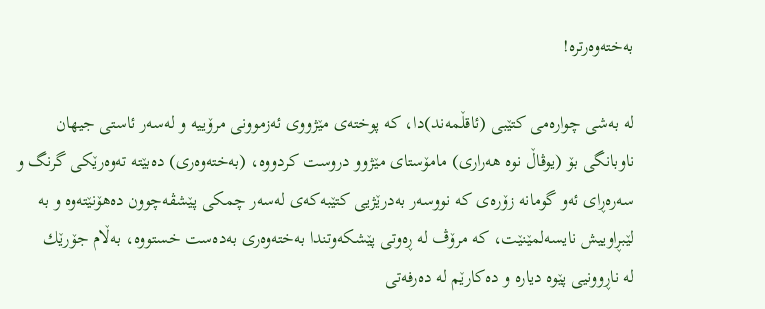به‌خته‌وه‌رتره‌!

له‌ به‌شى چواره‌مى كتێبى (ئاقڵمه‌ند)دا، كه‌ پوخته‌ى مێژووى ئه‌زموونى مرۆییه‌ و له‌سه‌ر ئاستى جیهان ناوبانگى بۆ (یوڤاڵ نوه هه‌رارى) مامۆستاى مێژوو دروست كردووه‌، (به‌خته‌وه‌رى) ده‌بێته‌ ته‌وه‌رێكى گرنگ و سه‌ره‌ڕاى ئه‌و گومانه‌ زۆره‌ى كه‌ نووسه‌ر به‌درێژیى كتێبه‌كه‌ى له‌سه‌ر چمكى پێشڤه‌چوون ده‌هۆنێته‌وه‌ و به‌ لێبڕاوییش نایسه‌لمێنێت، كه‌ مرۆڤ له ‌ڕه‌وتى پێشكه‌وتندا به‌خته‌وه‌رى به‌ده‌ست خستووه‌، به‌ڵام جۆرێك له ‌ناڕوونیى پێوه‌ دیاره‌ و ده‌كارێم له‌ ده‌رفه‌تى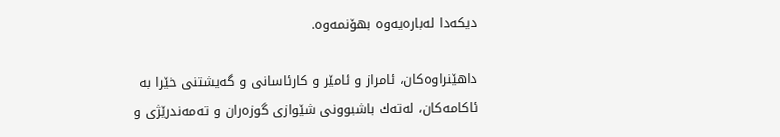دیكەدا له‌باره‌یه‌وه‌ بهۆنمه‌وه.

داهێنراوه‌كان، ئامراز و ئامێر و كارئاسانى و گه‌یشتنى خێرا به‌ ئاكامه‌كان، له‌ته‌ك باشبوونى شێوازى گوزه‌ران و ته‌مه‌ندرێژى و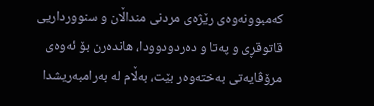كه‌مبوونه‌وه‌ى رێژه‌ى مردنى منداڵان و سنوورداریى قاتوقڕى و پەتا و ده‌ردودوودا، هانده‌رن بۆ ئه‌وه‌ى مرۆڤایه‌تى به‌خته‌وه‌ر بێت، به‌ڵام له ‌به‌رامبه‌ریشدا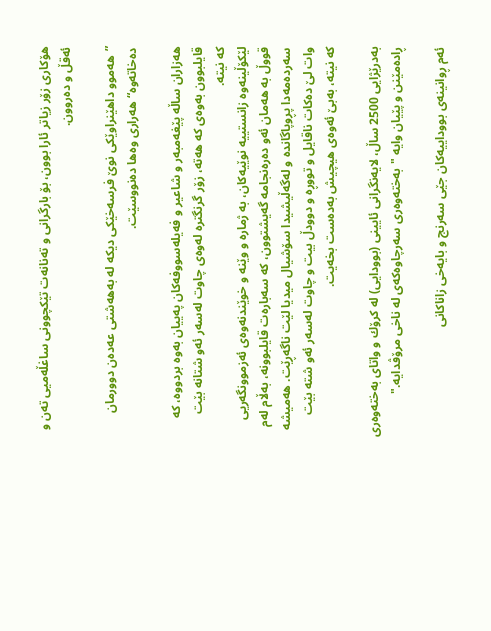هۆكارى زۆر زیاتر ئارا بوون، بۆ بارگرانى و ته‌نانه‌ت تێكچوونى ساغڵه‌میی ته‌ن و ئه‌قڵ و ده‌روون.

”هه‌موو داهێنراوێكى نوێ فرسه‌خێكى دیكە له‌ به‌هه‌شتى عه‌ده‌ن دوورمان ده‌خاته‌وه‌“ هه‌رارى وەها ده‌نووسێت.

هه‌زاران ساڵه‌ پێغه‌مبه‌ر و شاعیر و فه‌یله‌سووفه‌كان په‌ییان به‌وه‌ بردووه،‌ كه‌ قایلبوون به‌وه‌ى كه‌ هه‌ته‌، زۆر گرنگتره‌ له‌وه‌ى چاوت له‌سه‌ر ئه‌و شتانه ‌بێت كه ‌نیته‌.
لێكۆڵینه‌وه‌ زانستییه‌ نوێیەكان، به‌ ژماره‌ و وێنه ‌و خوێندنه‌وه‌ى ئه‌زموونگه‌ریى قووڵ به‌ هه‌مان ئه‌و ده‌ره‌نجامه‌ گه‌یشتوون، كه‌ سه‌باره‌ت قایلبوونه، به‌ڵام له‌م سه‌رده‌مه‌دا پڕوپاگاندە و له‌گه‌ڵیشیدا سۆشیال میدیا لێت ناگه‌ڕێت. هه‌میشه‌ وات لێ ده‌كات ناقایل و تووڕه‌ و دوودڵ بیت و چاوت له‌سه‌ر ئه‌و شته ‌بێت كه ‌نیته‌، به‌بێ ئه‌وه‌ى هیچیش به‌ده‌ست بخه‌یت.

به‌درێژایى 2500 ساڵ، لایه‌نگرانى ئایینى (بوودایى) له‌ كرۆك و واتاى به‌خته‌وه‌رى ڕاده‌مێنن و پێیان وایه‌ "به‌خته‌وه‌رى سه‌رچاوه‌كه‌ى له ‌ناخى مرۆڤدایه."

ئه‌م ڕوانینه‌ى بووداییه‌كان جێى سه‌رنج و بایه‌خى زاناكانى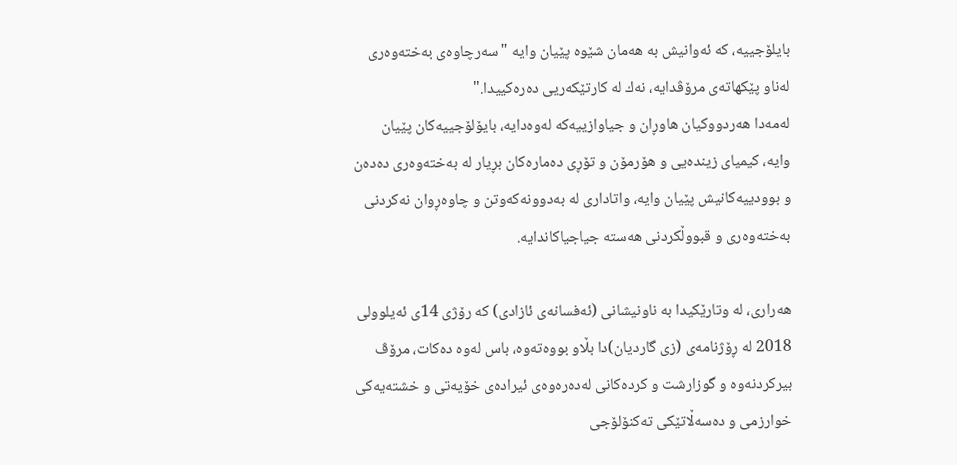بایلۆجییه‌، كه‌ ئه‌وانیش به‌ هه‌مان شێوه‌ پێیان وایه‌ "سه‌رچاوه‌ى به‌خته‌وه‌رى له‌ناو پێكهاته‌ى مرۆڤدایه‌، نه‌ك له‌ كارتێكه‌ریى ده‌ره‌كییدا."
له‌مه‌دا هه‌ردووكیان هاوڕان و جیاوازییه‌كه‌ له‌وه‌دایه‌، بایۆلۆجییه‌كان پێیان وایه‌، كیمیای زینده‌یى و هۆرمۆن و تۆڕى ده‌ماره‌كان بڕیار له ‌به‌خته‌وه‌رى ده‌دەن و بوودییه‌كانیش پێیان وایه‌، واتادارى له‌ به‌دوونه‌كه‌وتن و چاوه‌ڕوان نه‌كردنى به‌خته‌وه‌رى و قبووڵكردنى هه‌سته‌ جیاجیاكاندایه‌.

هه‌رارى، له‌ وتارێكیدا به‌ ناونیشانى (ئه‌فسانه‌ى ئازادى) كه‌ رۆژى 14ى ئەیلوولى 2018 له‌ ڕۆژنامه‌ى (زی گاردیان)دا بڵاو بووەته‌وه‌، باس له‌وه‌ ده‌كات، مرۆڤ بیركردنه‌وه‌ و گوزارشت و كرده‌كانى له‌ده‌ره‌وەی‌ ئیراده‌ى خۆیه‌تى و خشته‌یه‌كى خوارزمى و ده‌سه‌ڵاتێكى ته‌كنۆلۆجى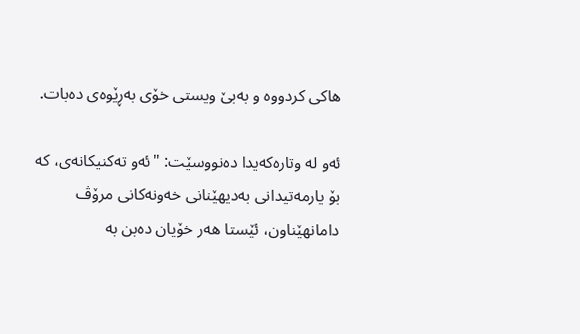هاكى كردووه‌ و به‌بێ ویستى خۆى به‌ڕێوه‌ی ده‌بات.

ئه‌و له‌ وتاره‌كه‌یدا ده‌نووسێت: "ئه‌و ته‌كنیكانه‌ى، كه‌ بۆ یارمه‌تیدانى به‌دیهێنانى خه‌ونه‌كانى مرۆڤ دامانهێناون، ئێستا هه‌ر خۆیان ده‌بن به‌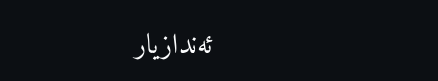ئه‌ندازیار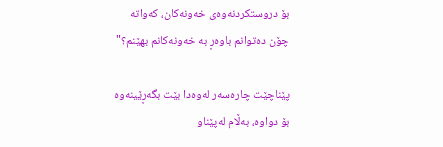بۆ دروستكردنه‌وه‌ى خه‌ونه‌كان، كه‌واته‌ چۆن ده‌توانم باوه‌ڕ به‌ خه‌ونه‌كانم بهێنم؟"

پێناچێت چاره‌سه‌ر له‌وه‌دا بێت بگه‌ڕێینه‌وه‌ بۆ دواوه‌، به‌ڵام له‌پێناو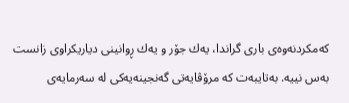كه‌مكردنه‌وه‌ى بارى گراندا، یه‌ك جۆر و یه‌ك ڕوانینى دیاریكراوى زانست به‌س نییه‌. به‌تایبه‌ت كه‌ مرۆڤایه‌تى گه‌نجینه‌یه‌كى له‌ سه‌رمایه‌ى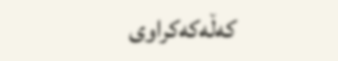كه‌ڵه‌كه‌كراوى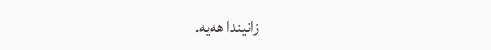زانیندا هه‌یه‌.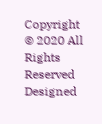Copyright © 2020 All Rights Reserved Designed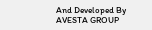And Developed By AVESTA GROUP